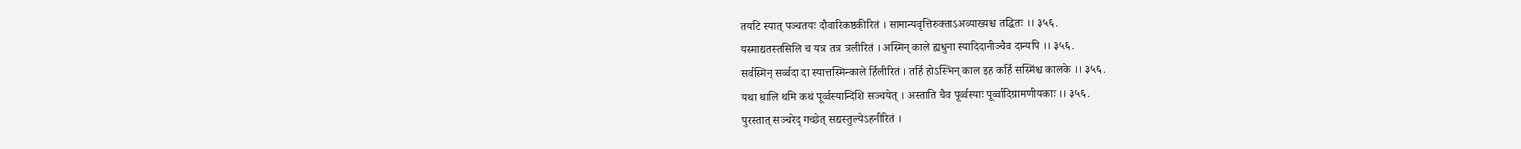तयटि स्यात् पञ्चतयः दौवारिकष्ठकीरितं । सामान्यवृत्तिरुक्ताऽअव्याख्यश्च तद्धितः ।। ३५६.
यस्माद्यतस्तसिलि च यत्र तत्र त्रलीरितं । अस्मिन् काले ह्यधुना स्यादिदानीञ्चैव दान्यपि ।। ३५६.
सर्वस्मिन् सर्व्वदा दा स्यात्तस्मिन्काले र्हिलीरितं । तर्हि होऽस्भिन् काल इह कर्हि सस्मिंश्च कालके ।। ३५६.
यथा थालि थमि कथं पूर्व्वस्यान्दिशि सञ्चयेत् । अस्ताति चैव पूर्व्वस्याः पूर्व्वादिग्रामणीयकाः ।। ३५६.
पुरस्तात् सञ्चरेद् गच्छेत् सद्यस्तुल्येऽहनीरितं ।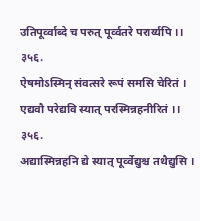उतिपूर्व्वाब्दे च परुत् पूर्व्वतरे परार्य्यपि ।। ३५६.
ऐषमोऽस्मिन् संवत्सरे रूपं समसि चेरितं । एद्यवौ परेद्यवि स्यात् परस्मिन्नहनीरितं ।। ३५६.
अद्यास्मिन्नहनि द्ये स्यात् पूर्व्वेद्युश्च तथैद्युसि ।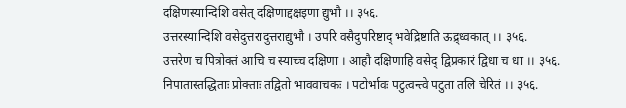दक्षिणस्यान्दिशि वसेत् दक्षिणाद्दक्षइणा द्युभौ ।। ३५६.
उत्तरस्यान्दिशि वसेदुत्तरादुत्तराद्युभौ । उपरि वसैदुपरिष्टाद् भवेद्रिष्टाति ऊद्र्ध्वकात् ।। ३५६.
उत्तरेण च पित्रोक्तं आचि च स्याच्च दक्षिणा । आहौ दक्षिणाहि वसेद् द्विप्रकारं द्विधा च धा ।। ३५६.
निपातास्तद्धिताः प्रोक्ताः तद्वितो भाववाचकः । पटोर्भावः पटुत्वन्त्वे पटुता तलि चेरितं ।। ३५६.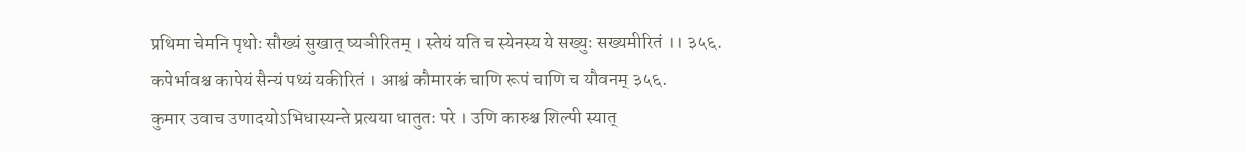प्रथिमा चेमनि पृथोः सौख्यं सुखात् ष्यञीरितम् । स्तेयं यति च स्येनस्य ये सख्युः सख्यमीरितं ।। ३५६.
कपेर्भावश्च कापेयं सैन्यं पथ्यं यकीरितं । आश्वं कौमारकं चाणि रूपं चाणि च यौवनम् ३५६.
कुमार उवाच उणादयोऽभिधास्यन्ते प्रत्यया धातुतः परे । उणि कारुश्च शिल्पी स्यात्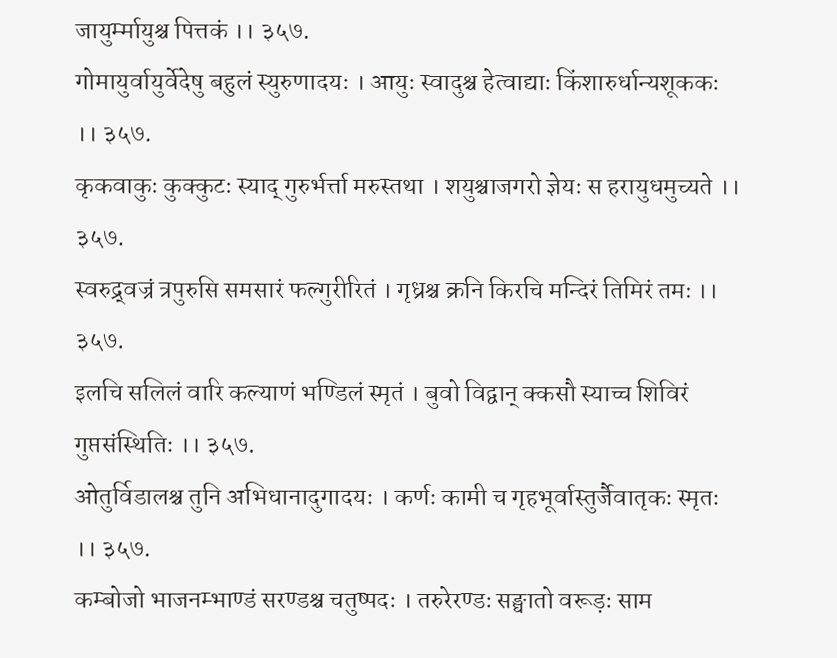जायुर्म्मायुश्च पित्तकं ।। ३५७.
गोमायुर्वायुर्वेदेषु बहुलं स्युरुणादयः । आयुः स्वादुश्च हेत्वाद्याः किंशारुर्धान्यशूककः ।। ३५७.
कृकवाकुः कुक्कुटः स्याद् गुरुर्भर्त्ता मरुस्तथा । शयुश्चाजगरो ज्ञेयः स हरायुधमुच्यते ।। ३५७.
स्वरुद्र्वज्रं त्रपुरुसि समसारं फल्गुरीरितं । गृध्रश्च क्रनि किरचि मन्दिरं तिमिरं तमः ।। ३५७.
इलचि सलिलं वारि कल्याणं भण्डिलं स्मृतं । बुवो विद्वान् क्कसौ स्याच्च शिविरं गुप्तसंस्थितिः ।। ३५७.
ओतुर्विडालश्च तुनि अभिधानादुगादयः । कर्णः कामी च गृहभूर्वास्तुर्जैवातृकः स्मृतः ।। ३५७.
कम्बोजो भाजनम्भाण्डं सरण्डश्च चतुष्पदः । तरुरेरण्डः सङ्घातो वरूड़ः साम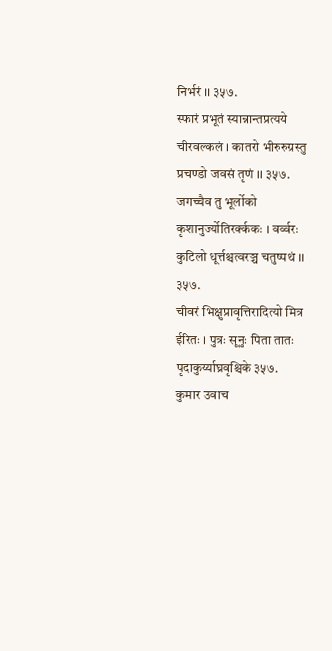निर्भरं ।। ३५७.
स्फारं प्रभूतं स्यान्नान्तप्रत्यये चीरवल्कलं । कातरो भीरुरुग्रस्तु प्रचण्डो जवसं तृणं ।। ३५७.
जगच्चैव तु भूर्लोको कृशानुर्ज्योतिरर्क्ककः । वर्व्वरः कुटिलो धूर्त्तश्चत्वरञ्च चतुष्पथं ।। ३५७.
चीवरं भिक्षुप्रावृत्तिरादित्यो मित्र ईरितः । पुत्रः सूनुः पिता तातः पृदाकुर्य्याघ्रवृश्चिके ३५७.
कुमार उवाच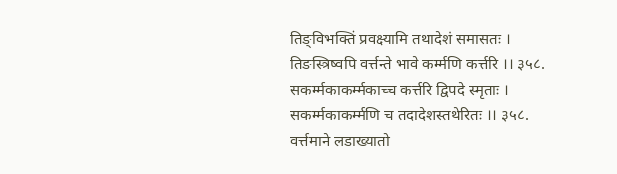तिङ्विभक्तिं प्रवक्ष्यामि तथादेशं समासतः । तिङस्त्रिष्वपि वर्त्तन्ते भावे कर्म्मणि कर्त्तरि ।। ३५८.
सकर्म्मकाकर्म्मकाच्च कर्त्तरि द्विपदे स्मृताः । सकर्म्मकाकर्म्मणि च तदादेशस्तथेरितः ।। ३५८.
वर्त्तमाने लडाख्यातो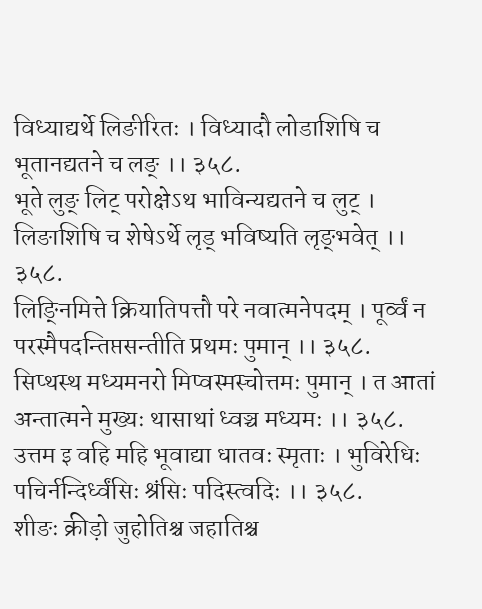विध्याद्यर्थे लिङीरितः । विध्यादौ लोडाशिषि च भूतानद्यतने च लङ् ।। ३५८.
भूते लुङ् लिट् परोक्षेऽथ भाविन्यद्यतने च लुट् । लिङाशिषि च शेषेऽर्थे लृड् भविष्यति लृङ्भवेत् ।। ३५८.
लिङ्निमित्ते क्रियातिपत्तौ परे नवात्मनेपदम् । पूर्व्वं न परस्मैपदन्तिप्तसन्तीति प्रथमः पुमान् ।। ३५८.
सिप्थस्थ मध्यमनरो मिप्वस्मस्चोत्तमः पुमान् । त आतां अन्तात्मने मुख्यः थासाथां ध्वञ्च मध्यमः ।। ३५८.
उत्तम इ वहि महि भूवाद्या धातवः स्मृताः । भुविरेधिः पचिर्नन्दिर्ध्वंसिः श्रंसिः पदिस्त्वदिः ।। ३५८.
शीङः क्रीड़ो जुहोतिश्च जहातिश्च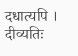दधात्यपि । दीव्यतिः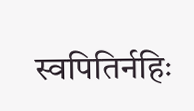स्वपितिर्नहिः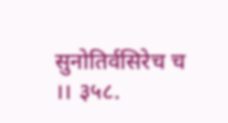सुनोतिर्वसिरेच च ।। ३५८.